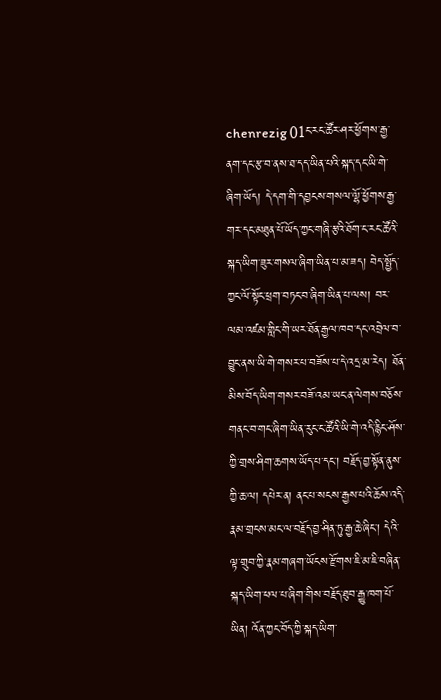chenrezig 01ང་རང་ཚོར་ཤར་ཕྱོགས་རྒྱ་ནག་དང་རྩ་བ་ནས་ཐ་དད་ཡིན་པའི་སྐད་དང་ཡི་གེ་ཞིག་ཡོད། དེ་དག་གི་དབྱངས་གསལ་ལྷོ་ཕྱོགས་རྒྱ་གར་དང་མཐུན་པོ་ཡོད་ཀྱང་གཞི་རྩའི་ཐོག་ང་རང་ཚོའི་སྐད་ཡིག་ཟུར་གསལ་ཞིག་ཡིན་པ་མ་ཟད། བེད་སྤྱོད་ཀྱང་ལོ་སྟོང་ཕྲག་བཏང་བ་ཞིག་ཡིན་པ་ལས། བར་ལམ་འཛམ་གླིང་གི་ཡར་ཐོན་རྒྱལ་ཁབ་དང་འབྲེལ་བ་བྱུང་ནས་ཡི་གེ་གསར་པ་བཟོས་པ་དེ་འདྲ་མ་རེད། ཐོན་མིས་བོད་ཡིག་གསར་བཟོ་འམ་ཡང་ན་ལེགས་བཅོས་གནང་བ་གང་ཞིག་ཡིན་རུང་ང་ཚོའི་ཡི་གེ་འདི་རྙིང་ཤོས་ཀྱི་གྲས་ཤིག་ཆགས་ཡོད་པ་དང་། བརྗོད་བྱ་སྟོན་ནུས་ཀྱི་ཆ་ལ། དཔེར་ན། ནང་པ་སངས་རྒྱས་པའི་ཆོས་འདི་རྣམ་གྲངས་མང་ལ་བརྗོད་བྱ་ཤིན་ཏུ་རྒྱ་ཆེ་ཞིང་། དེའི་ལྟ་གྲུབ་ཀྱི་རྣམ་གཞག་ཡོངས་རྫོགས་ཇི་མ་ཇི་བཞིན་སྐད་ཡིག་ཕལ་པ་ཞིག་གིས་བརྗོད་ཐུབ་རྒྱུ་ཁག་པོ་ཡིན། འོན་ཀྱང་བོད་ཀྱི་སྐད་ཡིག་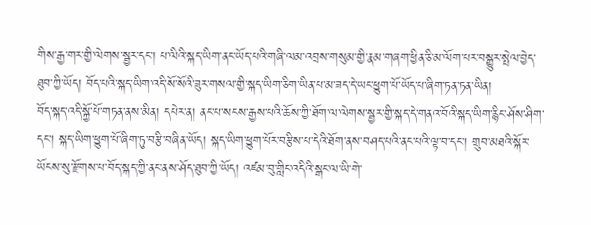གིས་རྒྱ་གར་གྱི་ལེགས་སྦྱར་དང་། པ་ལིའི་སྐད་ཡིག་ནང་ཡོད་པའི་གཞི་ལམ་འབྲས་གསུམ་གྱི་རྣམ་གཞག་ཕྱིན་ཅི་མ་ལོག་པར་བསྒྱུར་སྤེལ་བྱེད་ཐུབ་ཀྱི་ཡོད། བོད་པའི་སྐད་ཡིག་འདི་སོ་སོའི་ཟུར་གསལ་གྱི་སྐད་ཡིག་ཅིག་ཡིན་པ་མ་ཟད་དེ་ཡང་ཕྱུག་པོ་ཡོད་པ་ཞིག་ཏན་ཏན་ཡིན།
བོད་སྐད་འདི་སྐྱོ་པོ་གཏན་ནས་མིན། དཔེར་ན། ནང་པ་སངས་རྒྱས་པའི་ཆོས་ཀྱི་ཐོག་ལ་ལེགས་སྦྱར་གྱི་སྐད་དེ་གནའ་བོའི་སྐད་ཡིག་རྙིང་ཤོས་ཤིག་དང་། སྐད་ཡིག་ཕྱུག་པོ་ཞིག་ཏུ་བརྩི་བཞིན་ཡོད། སྐད་ཡིག་ཕྱུག་པོར་བརྩིས་པ་དེའི་ཐོག་ནས་བཤད་པའི་ནང་པའི་ལྟ་བ་དང་། གྲུབ་མཐའི་སྐོར་ཡོངས་སུ་རྫོགས་པ་བོད་སྐད་ཀྱི་ནང་ནས་ཤོད་ཐུབ་ཀྱི་ཡོད། འཛམ་བུ་གླིང་འདིའི་སྒང་ལ་ཡི་གེ་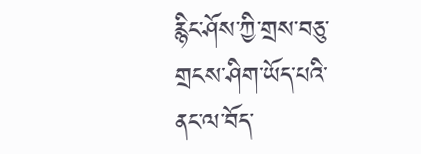རྙིང་ཤོས་ཀྱི་གྲས་བཅུ་གྲངས་ཤིག་ཡོད་པའི་ནང་ལ་བོད་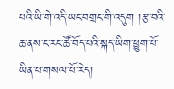པའི་ཡི་གེ་འདི་ཡང་བགྲང་གི་འདུག །རྩ་བའི་ཆ་ནས་ང་རང་ཚོ་བོད་པའི་སྐད་ཡིག་ཕྱུག་པོ་ཡིན་པ་གསལ་པོ་རེད།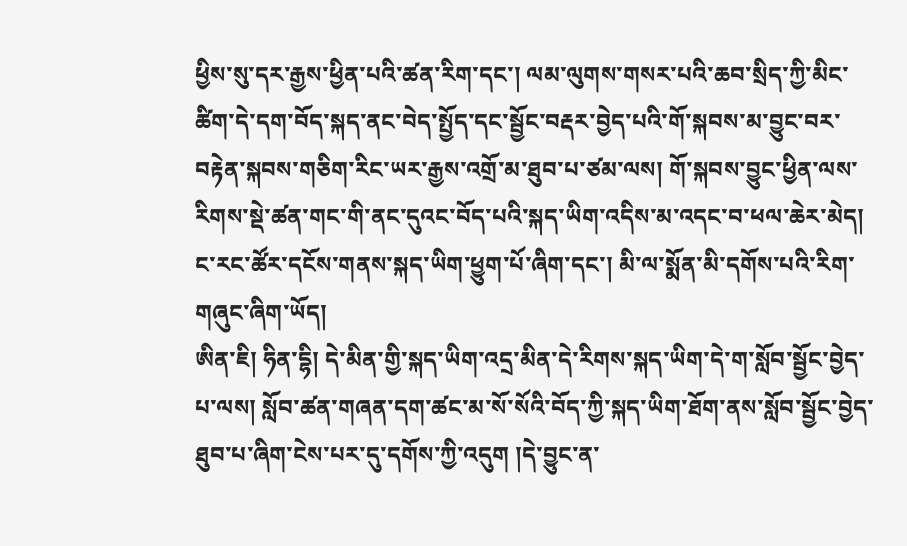ཕྱིས་སུ་དར་རྒྱས་ཕྱིན་པའི་ཚན་རིག་དང་། ལམ་ལུགས་གསར་པའི་ཆབ་སྲིད་ཀྱི་མིང་ཚིག་དེ་དག་བོད་སྐད་ནང་བེད་སྤྱོད་དང་སྦྱོང་བརྡར་བྱེད་པའི་གོ་སྐབས་མ་བྱུང་བར་བརྟེན་སྐབས་གཅིག་རིང་ཡར་རྒྱས་འགྲོ་མ་ཐུབ་པ་ཙམ་ལས། གོ་སྐབས་བྱུང་ཕྱིན་ལས་རིགས་སྡེ་ཚན་གང་གི་ནང་དུའང་བོད་པའི་སྐད་ཡིག་འདིས་མ་འདང་བ་ཕལ་ཆེར་མེད། ང་རང་ཚོར་དངོས་གནས་སྐད་ཡིག་ཕྱུག་པོ་ཞིག་དང་། མི་ལ་སྨོན་མི་དགོས་པའི་རིག་གཞུང་ཞིག་ཡོད།
ཨིན་ཇི། ཧིན་དྷི། དེ་མིན་གྱི་སྐད་ཡིག་འདྲ་མིན་དེ་རིགས་སྐད་ཡིག་དེ་ག་སློབ་སྦྱོང་བྱེད་པ་ལས། སློབ་ཚན་གཞན་དག་ཚང་མ་སོ་སོའི་བོད་ཀྱི་སྐད་ཡིག་ཐོག་ནས་སློབ་སྦྱོང་བྱེད་ཐུབ་པ་ཞིག་ངེས་པར་དུ་དགོས་ཀྱི་འདུག །དེ་བྱུང་ན་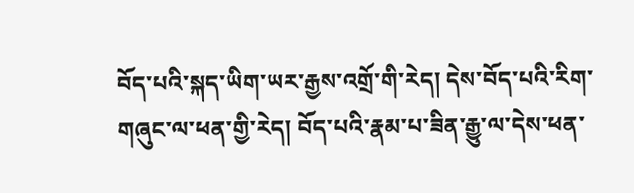བོད་པའི་སྐད་ཡིག་ཡར་རྒྱས་འགྲོ་གི་རེད། དེས་བོད་པའི་རིག་གཞུང་ལ་ཕན་གྱི་རེད། བོད་པའི་རྣམ་པ་ཟིན་རྒྱུ་ལ་དེས་ཕན་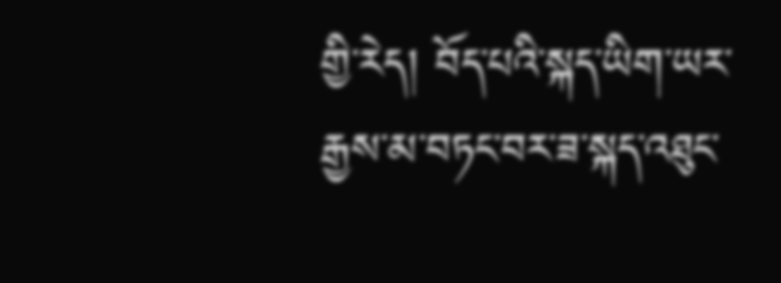གྱི་རེད། བོད་པའི་སྐད་ཡིག་ཡར་རྒྱས་མ་བཏང་བར་ཟ་སྐད་འཐུང་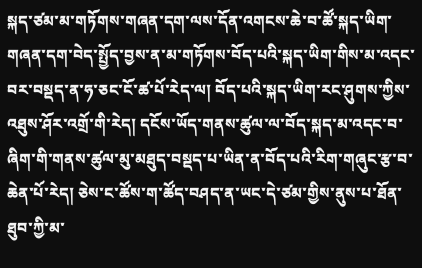སྐད་ཙམ་མ་གཏོགས་གཞན་དག་ལས་དོན་འགངས་ཆེ་བ་ཚོ་སྐད་ཡིག་གཞན་དག་བེད་སྤྱོད་བྱས་ན་མ་གཏོགས་བོད་པའི་སྐད་ཡིག་གིས་མ་འདང་བར་བསྡད་ན་ཧ་ཅང་ངོ་ཚ་པོ་རེད་ལ། བོད་པའི་སྐད་ཡིག་རང་ཤུགས་ཀྱིས་འཐུས་ཤོར་འགྲོ་གི་རེད། དངོས་ཡོད་གནས་ཚུལ་ལ་བོད་སྐད་མ་འདང་བ་ཞིག་གི་གནས་ཚུལ་མུ་མཐུད་བསྡད་པ་ཡིན་ན་བོད་པའི་རིག་གཞུང་རྩ་བ་ཆེན་པོ་རེད། ཅེས་ང་ཚོས་ག་ཚོད་བཤད་ན་ཡང་དེ་ཙམ་གྱིས་ནུས་པ་ཐོན་ཐུབ་ཀྱི་མ་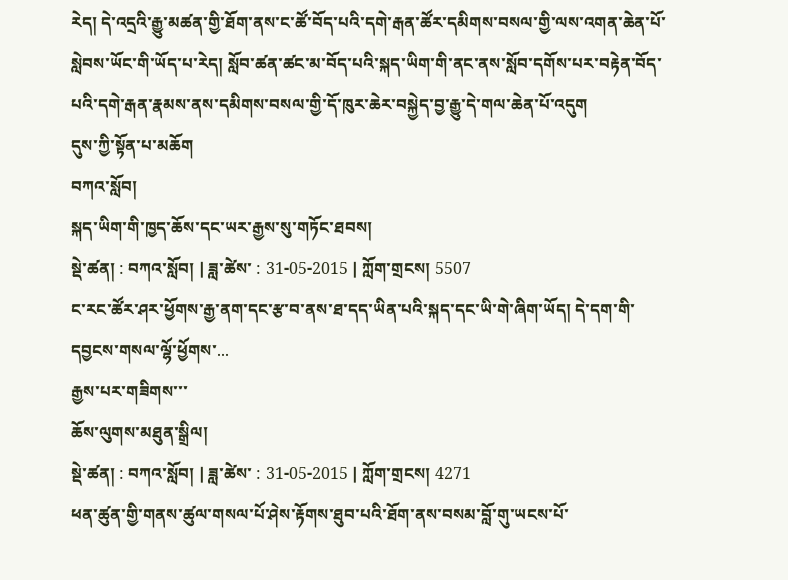རེད། དེ་འདྲའི་རྒྱུ་མཚན་གྱི་ཐོག་ནས་ང་ཚོ་བོད་པའི་དགེ་རྒན་ཚོར་དམིགས་བསལ་གྱི་ལས་འགན་ཆེན་པོ་སླེབས་ཡོང་གི་ཡོད་པ་རེད། སློབ་ཚན་ཚང་མ་བོད་པའི་སྐད་ཡིག་གི་ནང་ནས་སློབ་དགོས་པར་བརྟེན་བོད་པའི་དགེ་རྒན་རྣམས་ནས་དམིགས་བསལ་གྱི་དོ་ཁུར་ཆེར་བསྐྱེད་བྱ་རྒྱུ་དེ་གལ་ཆེན་པོ་འདུག
དུས་ཀྱི་སྟོན་པ་མཆོག
བཀའ་སློབ།
སྐད་ཡིག་གི་ཁྱད་ཆོས་དང་ཡར་རྒྱས་སུ་གཏོང་ཐབས།
སྡེ་ཚན། : བཀའ་སློབ། | ཟླ་ཚེས་ : 31-05-2015 | ཀློག་གྲངས། 5507
ང་རང་ཚོར་ཤར་ཕྱོགས་རྒྱ་ནག་དང་རྩ་བ་ནས་ཐ་དད་ཡིན་པའི་སྐད་དང་ཡི་གེ་ཞིག་ཡོད། དེ་དག་གི་དབྱངས་གསལ་ལྷོ་ཕྱོགས་...
རྒྱས་པར་གཟིགས་་་
ཆོས་ལུགས་མཐུན་སྒྲིལ།
སྡེ་ཚན། : བཀའ་སློབ། | ཟླ་ཚེས་ : 31-05-2015 | ཀློག་གྲངས། 4271
ཕན་ཚུན་གྱི་གནས་ཚུལ་གསལ་པོ་ཤེས་རྟོགས་ཐུབ་པའི་ཐོག་ནས་བསམ་བློ་གུ་ཡངས་པོ་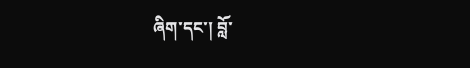ཞིག་དང་། བློ་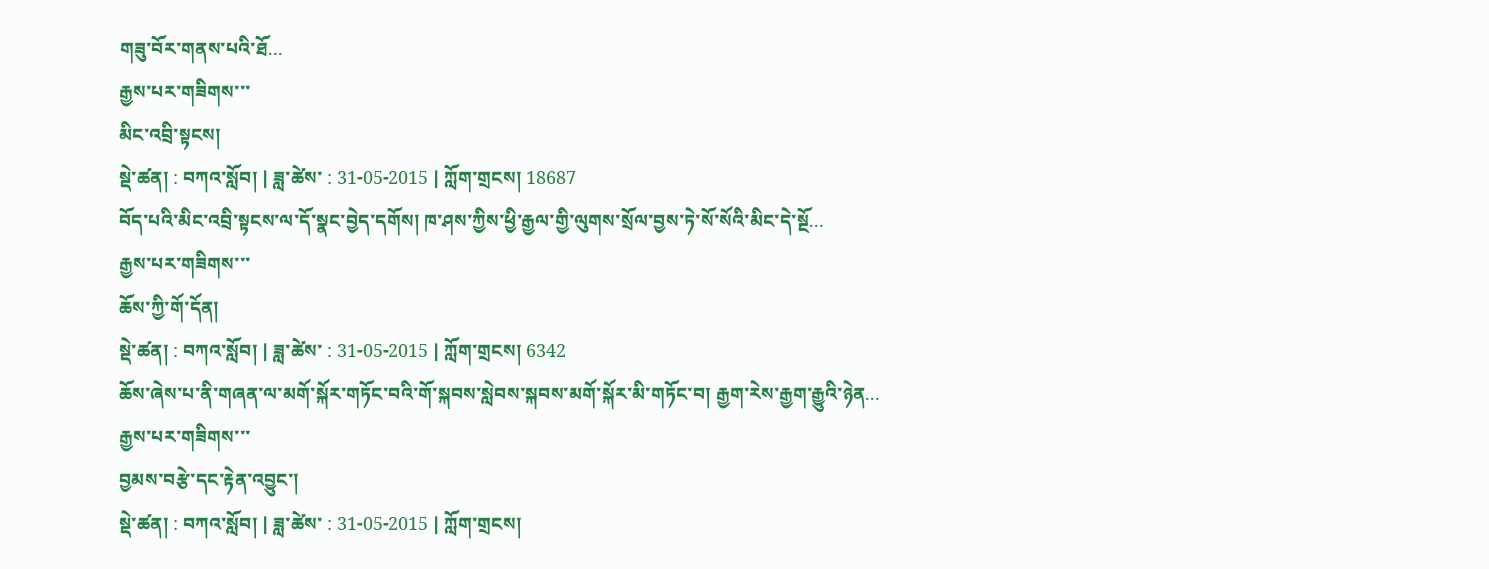གཟུ་བོར་གནས་པའི་ཐོ...
རྒྱས་པར་གཟིགས་་་
མིང་འབྲི་སྟངས།
སྡེ་ཚན། : བཀའ་སློབ། | ཟླ་ཚེས་ : 31-05-2015 | ཀློག་གྲངས། 18687
བོད་པའི་མིང་འབྲི་སྟངས་ལ་དོ་སྣང་བྱེད་དགོས། ཁ་ཤས་ཀྱིས་ཕྱི་རྒྱལ་གྱི་ལུགས་སྲོལ་བྱས་ཏེ་སོ་སོའི་མིང་དེ་སྔོ...
རྒྱས་པར་གཟིགས་་་
ཆོས་ཀྱི་གོ་དོན།
སྡེ་ཚན། : བཀའ་སློབ། | ཟླ་ཚེས་ : 31-05-2015 | ཀློག་གྲངས། 6342
ཆོས་ཞེས་པ་ནི་གཞན་ལ་མགོ་སྐོར་གཏོང་བའི་གོ་སྐབས་སླེབས་སྐབས་མགོ་སྐོར་མི་གཏོང་བ། རྒྱག་རེས་རྒྱག་རྒྱུའི་ཉེན...
རྒྱས་པར་གཟིགས་་་
བྱམས་བརྩེ་དང་རྟེན་འབྱུང་།
སྡེ་ཚན། : བཀའ་སློབ། | ཟླ་ཚེས་ : 31-05-2015 | ཀློག་གྲངས།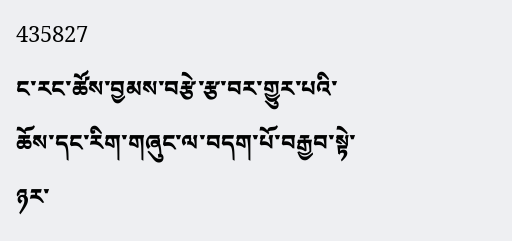435827
ང་རང་ཚོས་བྱམས་བརྩེ་རྩ་བར་གྱུར་པའི་ཆོས་དང་རིག་གཞུང་ལ་བདག་པོ་བརྒྱབ་སྟེ་ཉར་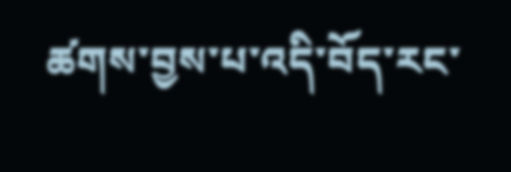ཚགས་བྱས་པ་འདི་བོད་རང་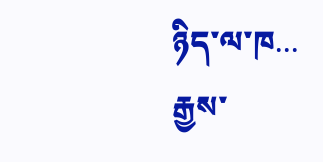ཉིད་ལ་ཁ...
རྒྱས་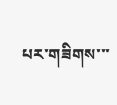པར་གཟིགས་་་